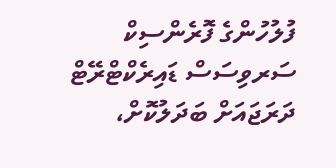ފުލުހުންގެ ފޮރެންސިކް ސަރވިސަސް ޑައިރެކްޓްރޭޓް ދަރަޖައަށް ބަދަލުކޮށް،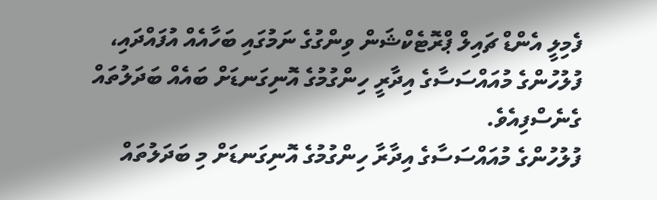ފެމިލީ އެންޑް ޗައިލް ޕްރޮޓެކްޝަން ވިންގުގެ ނަމުގައި ބަހާއެއް އުފައްދައި، ފުލުހުންގެ މުއައްސަސާގެ އިދާރީ ހިންގުމުގެ އޮނިގަނޑަށް ބައެއް ބަދަލުތައް ގެނެސްފިއެވެ.
ފުލުހުންގެ މުއައްސަސާގެ އިދާރާ ހިންގުމުގެ އޮނިގަނޑަށް މި ބަދަލުތައް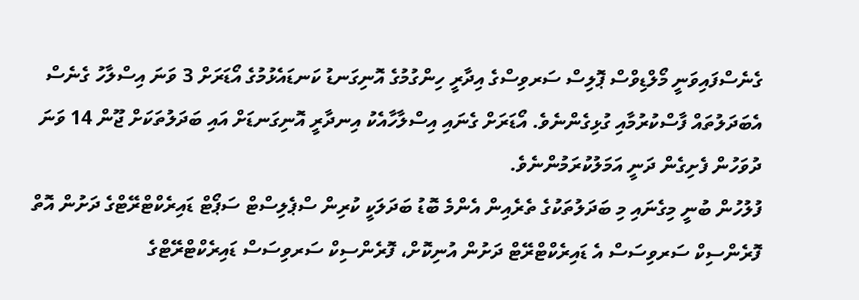ގެނެސްފައިވަނީ މޯލްޑިވްސް ޕޮލިސް ސަރވިސްގެ އިދާރީ ހިންގުމުގެ އޮނިގަނޑު ކަނޑައެޅުމުގެ އޯޑަރަށް 3 ވަނަ އިސްލާހު ގެނެސް އެބަދަލުތައް ފާސްކުރުމާއި ގުޅިގެންނެވެ. އޯޑަރަށް ގެނައި އިސްލާހާއެކު އިނދާރީ އޮނިގަނޑަށް އައި ބަދަލުތަކަށް ޖޫން 14 ވަނަ ދުވަހުން ފެށިގެން ދަނީ އަމަލުކުރަމުންނެވެ.
ފުލުހުން ބުނީ މިގެނައި މި ބަދަލުތަކުގެ ތެރެއިން އެންމެ ބޮޑު ބަދަލަކީ ކުރިން ސްޕެލިސްޓް ސަޕޯޓް ޑައިރެކްޓްރޭޓްގެ ދަށުން އޮތް ފޮރެންސިކް ސަރވިސަސް އެ ޑައިރެކްޓްރޭޓް ދަށުން އުނިކޮށް، ފޮރެންސިކް ސަރވިސަސް ޑައިރެކްޓްރޭޓްގެ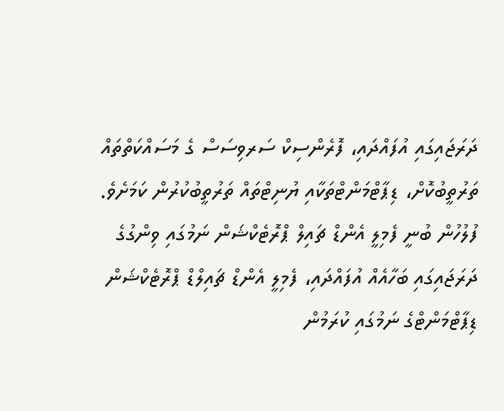ދަރަޖައިގައި އުފައްދައި، ފޮރެންސިކް ސަރވިސަސް ގެ މަސައްކަތްތައް ތަރުތީބުކޮށް، ޑިޕާޓްމަންޓްތަކާއި ޔުނިޓްތައް ތަރުތީބުކުރުން ކަމަށެވެ.
ފުލުހުން ބުނީ ފެމިލީ އެންޑް ޗައިލް ޕްރޮޓެކްޝަން ނަމުގައި ވިންގުގެ ދަރަޖައިގައި ބަހާއެއް އުފައްދައި، ފެމިލީ އެންޑް ޗައިލްޑް ޕްރޮޓެކްޝަން ޑިޕާޓްމަންޓްގެ ނަމުގައި ކުރަމުން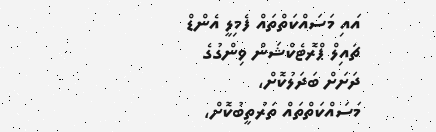އައި މަސައްކަތްތައް ފެމިލީ އެންޑް ޗައިލް ޕްރޮޓެކްޝަން ވިންގުގެ ދަށަށް ބަދަލުކޮށް، މަސައްކަތްތައް ތަރުތީބުކޮށް،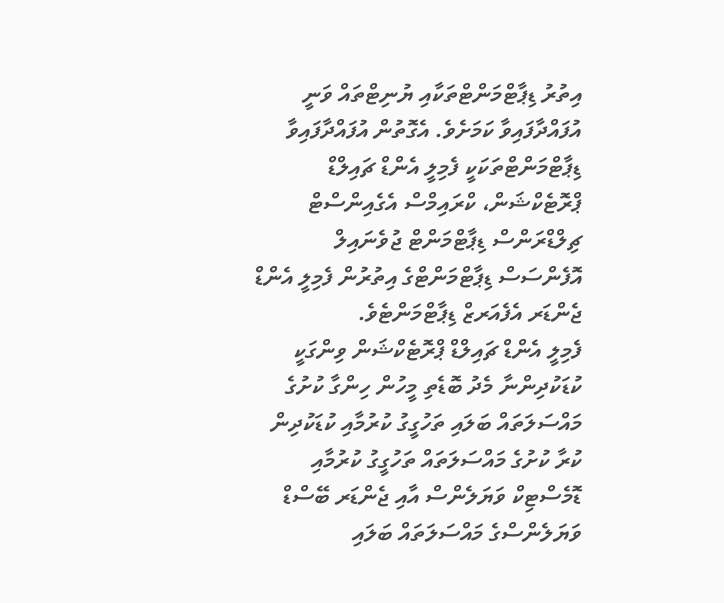އިތުރު ޑިޕާޓްމަންޓްތަކާއި ޔުނިޓްތައް ވަނީ އުފައްދާފައިވާ ކަމަށެވެ. އެގޮތުން އުފައްދާފައިވާ ޑިޕާޓްމަންޓްތަކަކީ ފެމިލީ އެންޑް ޗައިލްޑް ޕްރޮޓެކްޝަން، ކްރައިމްސް އެގެއިންސްޓް ޗިލްޑްރަންސް ޑިޕާޓްމަންޓް ޖުވެނައިލް އޮފެންސަސް ޑިޕާޓްމަންޓްގެ އިތުރުން ފެމިލީ އެންޑް ޖެންޑަރ އެފެއަރޒް ޑިޕާޓްމަންޓެވެ.
ފެމިލީ އެންޑް ޗައިލްޑް ޕްރޮޓެކްޝަން ވިންގަކީ ކުޑަކުދިންނާ މެދު ބޮޑެތި މީހުން ހިންގާ ކުށުގެ މައްސަލަތައް ބަލައި ތަހުގީގު ކުރުމާއި ކުޑަކުދިން ކުރާ ކުށުގެ މައްސަލަތައް ތަހުގީގު ކުރުމާއި ޑޮމެސްޓިކް ވަޔަލެންސް އާއި ޖެންޑަރ ބޭސްޑް ވަޔަލެންސްގެ މައްސަލަތައް ބަލައި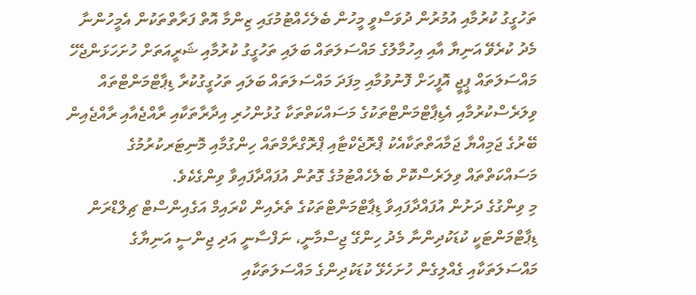ތަހުގީގު ކުރުމާއި އުމުރުން ދުވަސްވީ މީހުން ބެލެހެއްޓުމުގައި ޒިންމާ އޮތް ފަރާތްތަކުން އެމީހުންނާ މެދު ކުރެވޭ އަނިޔާ އާއި އިހުމާލުގެ މައްސަލަތައް ބަލައި ތަހުގީގު ކުރުމާއި ޝަރީއަތަށް ހުށަހަޅަންޖެހޭ މައްސަލަތައް ޕީޖީ އޮފީހަށް ފޮނުވުމާއި މިފަދަ މައްސަލަތައް ބަލައި ތަހުގީގުކުރާ ޑިޕާޓްމަންޓްތައް ވިލަރެސްކުރުމާއި އެޑިޕާޓްމަންޓްތަކުގެ މަސައްކަތްތަކާ ގުޅުންހުރި އިދާރާތަކާއި ރާއްޖެއާއި ރާއްޖެއިން ބޭރުގެ ޖަމިއްޔާ ޖަމާއަތްތަކާއެކު ޕްރޮޖެކްޓާއި ޕްރޮގްރާމްތައް ހިންގުމާއި މޮނިޓަރކުރުމުގެ މަސައްކަތްތައް ވިލަރެސްކޮށް ބެލެހެއްޓުމުގެ ގޮތުން އުފައްދާފައިވާ ވިންގެކެވެ.
މި ވިންގުގެ ދަށުން އުފައްދާފައިވާ ޑިޕާޓްމަންޓްތަކުގެ ތެރެއިން ކްރައިމް އަގެއިންސްޓް ޗިލްޑްރަން ޑިޕާޓްމަންޓަކީ ކުޑަކުދިންނާ މެދު ހިންގޭ ޖިސްމާނީ، ނަފްސާނީ އަދި ޖިންސީ އަނިޔާގެ މައްސަލަތަކާއި ގެއްލިގެން ހުށަހެޅޭ ކުޑަކުދިންގެ މައްސަލަތަކާއި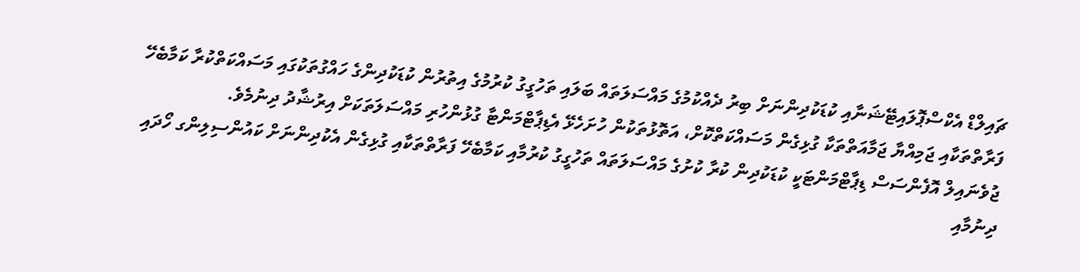ޗައިލްޑް އެކްސްޕޮލައިޓޭޝަނާއި ކުޑަކުދިންނަށް ބިރު ދެއްކުމުގެ މައްސަލަތައް ބަލައި ތަހުގީގު ކުރުމުގެ އިތުރުން ކުޑަކުދިންގެ ހައްގުތަކުގައި މަސައްކަތްކުރާ ކަމާބެހޭ ފަރާތްތަކާއި ޖަމިއްޔާ ޖަމާއަތްތަކާ ގުޅިގެން މަސައްކަތްކޮށް، އަތޮޅުތަކުން ހުށަހެޅޭ އެޑިޕާޓްމަންޓާ ގުޅުންހުރި މައްސަލަތަކަށް އިރުޝާދު ދިނުމެވެ.
ޖުވެނައިލް އޮފެންސަސް ޑިޕާޓްމަންޓަކީ ކުޑަކުދިން ކުރާ ކުށުގެ މައްސަލަތައް ތަހުގީގު ކުރުމާއި ކަމާބެހޭ ފަރާތްތަކާއި ގުޅިގެން އެކުދިންނަށް ކައުންސިލިންގ ހޯދައި ދިނުމާއި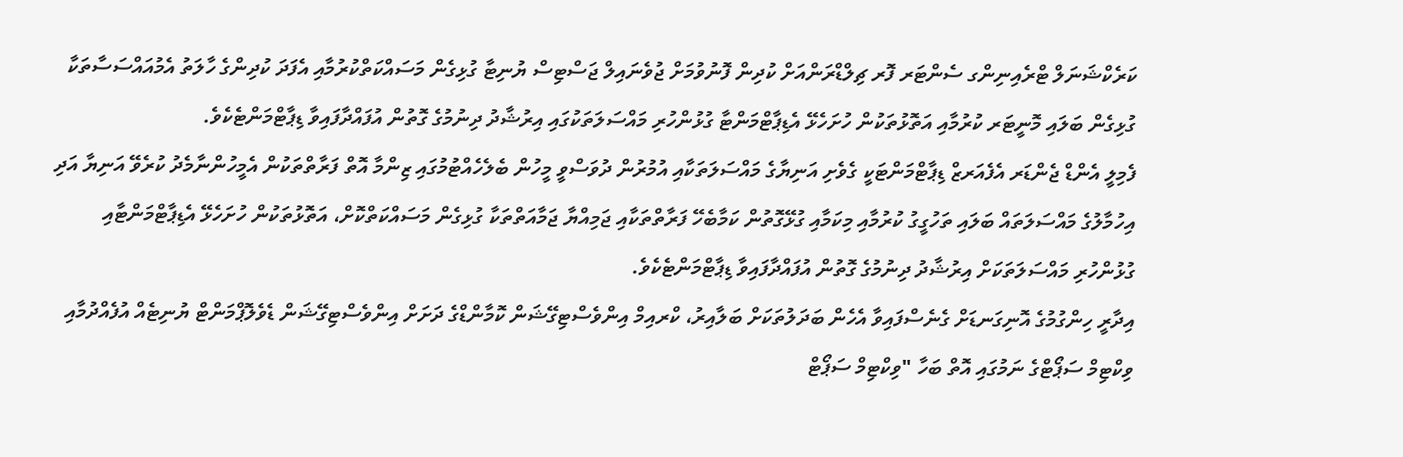ކަރެކްޝަނަލް ޓްރެއިނިންގ ސެންޓަރ ފޮރ ޗިލްޑްރަންއަށް ކުދިން ފޮނުވުމަށް ޖުވެނައިލް ޖަސްޓިސް ޔުނިޓާ ގުޅިގެން މަސައްކަތްކުރުމާއި އެފަދަ ކުދިންގެ ހާލަތު އެމުއައްސަސާތަކާ ގުޅިގެން ބަލައި މޮނީޓަރ ކުރުމާއި އަތޮޅުތަކުން ހުށަހެޅޭ އެޑިޕާޓްމަންޓާ ގުޅުންހުރި މައްސަލަތަކުގައި އިރުޝާދު ދިނުމުގެ ގޮތުން އުފައްދާފައިވާ ޑިޕާޓްމަންޓެކެވެ.
ފެމިލީ އެންޑް ޖެންޑަރ އެފެއަރޒް ޑިޕާޓްމަންޓަކީ ގެވެށި އަނިޔާގެ މައްސަލަތަކާއި އުމުރުން ދުވަސްވީ މީހުން ބެލެހެއްޓުމުގައި ޒިންމާ އޮތް ފަރާތްތަކުން އެމީހުންނާމެދު ކުރެވޭ އަނިޔާ އަދި އިހުމާލުގެ މައްސަލަތައް ބަލައި ތަހުގީގު ކުރުމާއި މިކަމާއި ގުޅޭގޮތުން ކަމާބެހޭ ފަރާތްތަކާއި ޖަމިއްޔާ ޖަމާއަތްތަކާ ގުޅިގެން މަސައްކަތްކޮށް، އަތޮޅުތަކުން ހުށަހެޅޭ އެޑިޕާޓްމަންޓާއި ގުޅުންހުރި މައްސަލަތަކަށް އިރުޝާދު ދިނުމުގެ ގޮތުން އުފައްދާފައިވާ ޑިޕާޓްމަންޓެކެވެ.
އިދާރީ ހިންގުމުގެ އޮނިގަނޑަށް ގެނެސްފައިވާ އެހެން ބަދަލުތަކަށް ބަލާއިރު، ކްރއިމް އިންވެސްޓިގޭޝަން ކޮމާންޑްގެ ދަށަށް އިންވެސްޓިގޭޝަން ޑެވެލޮޕްމަންޓް ޔުނިޓެއް އުފެއްދުމާއި ވިކްޓިމް ސަޕޯޓްގެ ނަމުގައި އޮތް ބަހާ "ވިކްޓިމް ސަޕޯޓް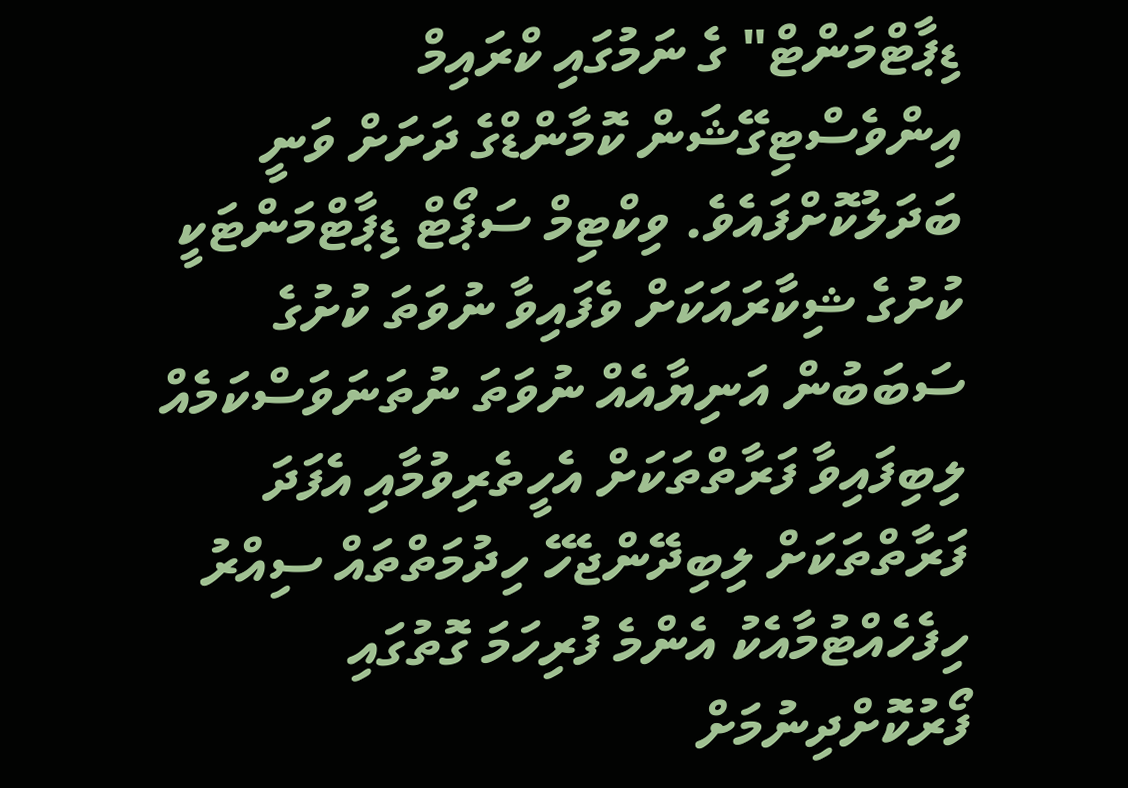ޑިޕާޓްމަންޓް" ގެ ނަމުގައި ކްރައިމް އިންވެސްޓިގޭޝަން ކޮމާންޑްގެ ދަށަށް ވަނީ ބަދަލުކޮށްފައެވެ. ވިކްޓިމް ސަޕޯޓް ޑިޕާޓްމަންޓަކީ ކުށުގެ ޝިކާރައަކަށް ވެފައިވާ ނުވަތަ ކުށުގެ ސަބަބުން އަނިޔާއެއް ނުވަތަ ނުތަނަވަސްކަމެއް ލިބިފައިވާ ފަރާތްތަކަށް އެހީތެރިވުމާއި އެފަދަ ފަރާތްތަކަށް ލިބިދޭންޖެހޭ ހިދުމަތްތައް ސިއްރު ހިފެހެއްޓުމާއެކު އެންމެ ފުރިހަމަ ގޮތުގައި ފޯރުކޮށްދިނުމަށް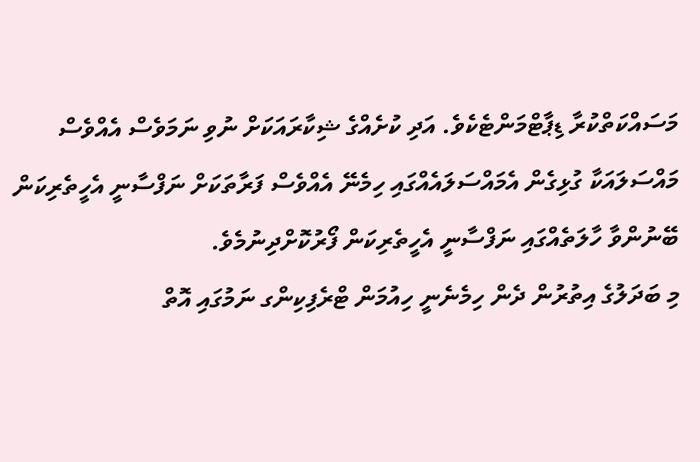މަސައްކަތްކުރާ ޑިޕާޓްމަންޓެކެވެ. އަދި ކުށެއްގެ ޝިކާރައަކަށް ނުވި ނަމަވެސް އެއްވެސް މައްސަލައަކާ ގުޅިގެން އެމައްސަލައެއްގައި ހިމެނޭ އެއްވެސް ފަރާތަކަށް ނަފްސާނީ އެހީތެރިކަން ބޭނުންވާ ހާލަތެއްގައި ނަފްސާނީ އެހީތެރިކަން ފޯރުކޮށްދިނުމެވެ.
މި ބަދަލުގެ އިތުރުން ދެން ހިމެނެނީ ހިއުމަން ޓްރެފިކިންގ ނަމުގައި އޮތް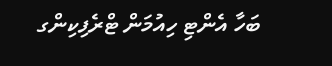ބަހާ އެންޓި ހިއުމަން ޓްރެފިކިންގ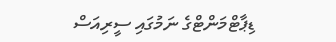ޑިޕާޓްމަންޓްގެ ނަމުގައި ސީރިއަސް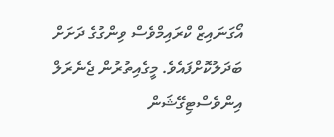އޯގަނައިޒް ކްރައިމްވެސް ވިންގުގެ ދަށަށް ބަދަލުކޮށްފައެވެ. މީގެއިތުރުން ޖެނެރަލް އިންވެސްޓިގޭޝަން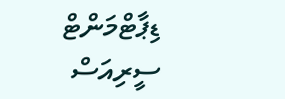ޑިޕާޓްމަންޓް ސީރިއަސް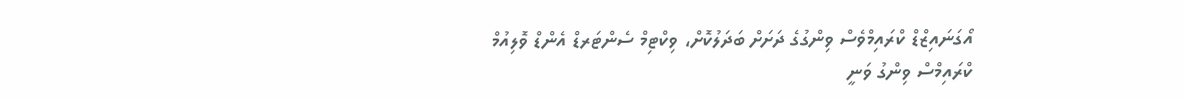އޯގަނައިޒްޑް ކްރައިމްވެސް ވިންގުގެ ދަށަށް ބަދަލުކޮށް، ވިކްޓިމް ސެންޓަރޑް އެންޑް ވޮލިއުމް ކްރައިމްސް ވިންގު ވަނީ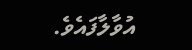އުވާލާފައެވެ.